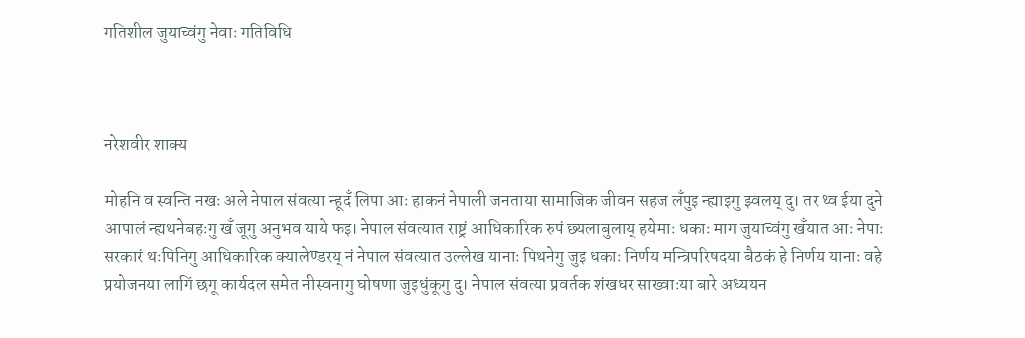गतिशील जुयाच्वंगु नेवाः गतिविधि



नरेशवीर शाक्य

मोहनि व स्वन्ति नखः अले नेपाल संवत्या न्हूदँ लिपा आः हाकनं नेपाली जनताया सामाजिक जीवन सहज लँपुइ न्ह्याइगु झ्वलय् दु। तर थ्व ईया दुने आपालं न्ह्यथनेबहःगु खँ जूगु अनुभव याये फइ। नेपाल संवत्यात राष्ट्रं आधिकारिक रुपं छ्यलाबुलाय् हयेमाः धकाः माग जुयाच्वंगु खँयात आः नेपाः सरकारं थःपिनिगु आधिकारिक क्यालेण्डरय् नं नेपाल संवत्यात उल्लेख यानाः पिथनेगु जुइ धकाः निर्णय मन्त्रिपरिषदया बैठकं हे निर्णय यानाः वहे प्रयोजनया लागिं छगू कार्यदल समेत नीस्वनागु घोषणा जुइधुंकूगु दु। नेपाल संवत्या प्रवर्तक शंखधर साख्वाःया बारे अध्ययन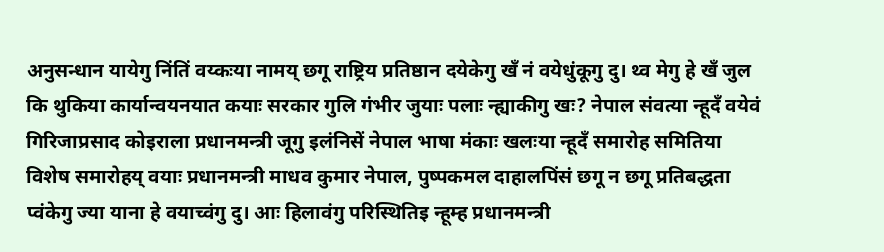अनुसन्धान यायेगु निंतिं वय्कःया नामय् छगू राष्ट्रिय प्रतिष्ठान दयेकेगु खँ नं वयेधुंकूगु दु। थ्व मेगु हे खँ जुल कि थुकिया कार्यान्वयनयात कयाः सरकार गुलि गंभीर जुयाः पलाः न्ह्याकीगु खः? नेपाल संवत्या न्हूदँ वयेवं गिरिजाप्रसाद कोइराला प्रधानमन्त्री जूगु इलंनिसें नेपाल भाषा मंकाः खलःया न्हूदँ समारोह समितिया विशेष समारोहय् वयाः प्रधानमन्त्री माधव कुमार नेपाल, पुष्पकमल दाहालपिंसं छगू न छगू प्रतिबद्धता प्वंकेगु ज्या याना हे वयाच्वंगु दु। आः हिलावंगु परिस्थितिइ न्हूम्ह प्रधानमन्त्री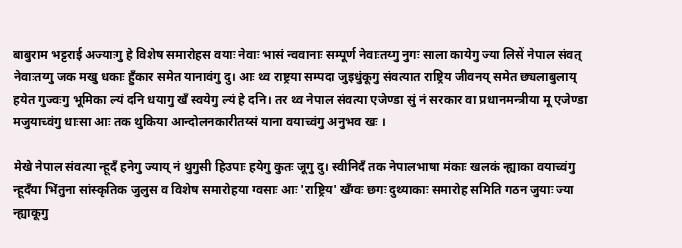बाबुराम भट्टराई अज्याःगु हे विशेष समारोहस वयाः नेवाः भासं न्ववानाः सम्पूर्ण नेवाःतय्गु नुगः साला कायेगु ज्या लिसें नेपाल संवत् नेवाःतय्गु जक मखु धकाः हुँकार समेत यानावंगु दु। आः थ्व राष्ट्रया सम्पदा जुइधुंकूगु संवत्यात राष्ट्रिय जीवनय् समेत छ्यलाबुलाय् हयेत गुज्वःगु भूमिका ल्यं दनि धयागु खँ स्वयेगु ल्यं हे दनि। तर थ्व नेपाल संवत्या एजेण्डा सुं नं सरकार वा प्रधानमन्त्रीया मू एजेण्डा मजुयाच्वंगु धाःसा आः तक थुकिया आन्दोलनकारीतय्सं याना वयाच्वंगु अनुभव खः ।

मेखे नेपाल संवत्या न्हूदँ हनेगु ज्याय् नं थुगुसी हिउपाः हयेगु कुतः जूगु दु। स्वीनिदँ तक नेपालभाषा मंकाः खलकं न्ह्याका वयाच्वंगु न्हूदँया भिंतुना सांस्कृतिक जुलुस व विशेष समारोहया ग्वसाः आः 'राष्ट्रिय' खँग्वः छगः दुथ्याकाः समारोह समिति गठन जुयाः ज्या न्ह्याकूगु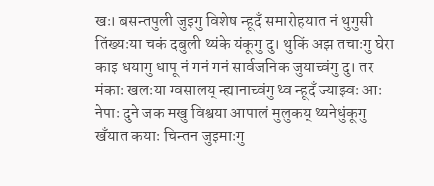खः। बसन्तपुली जुइगु विशेष न्हूदँ समारोहयात नं थुगुसी तिंख्यःया चकं दबुली थ्यंके यंकूगु दु। थुकिं अझ तचाःगु घेरा काइ धयागु धापू नं गनं गनं सार्वजनिक जुयाच्वंगु दु। तर मंकाः खलःया ग्वसालय् न्ह्यानाच्वंगु थ्व न्हूदँ ज्याझ्वः आः नेपाः दुने जक मखु विश्वया आपालं मुलुकय् थ्यनेधुंकूगु खँयात कयाः चिन्तन जुइमाःगु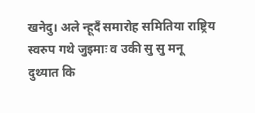खनेदु। अले न्हूदँ समारोह समितिया राष्ट्रिय स्वरुप गथे जुइमाः व उकी सु सु मनू दुथ्यात कि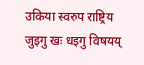उकिया स्वरुप राष्ट्रिय जुइगु खः धइगु विषयय्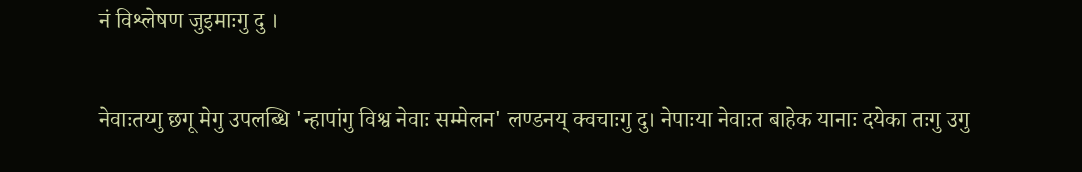नं विश्लेषण जुइमाःगु दु ।

नेवाःतय्गु छगू मेगु उपलब्धि 'न्हापांगु विश्व नेवाः सम्मेलन' लण्डनय् क्वचाःगु दु। नेपाःया नेवाःत बाहेक यानाः दयेका तःगु उगु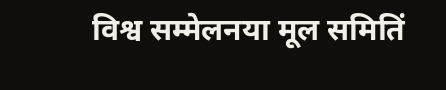विश्व सम्मेलनया मूल समितिं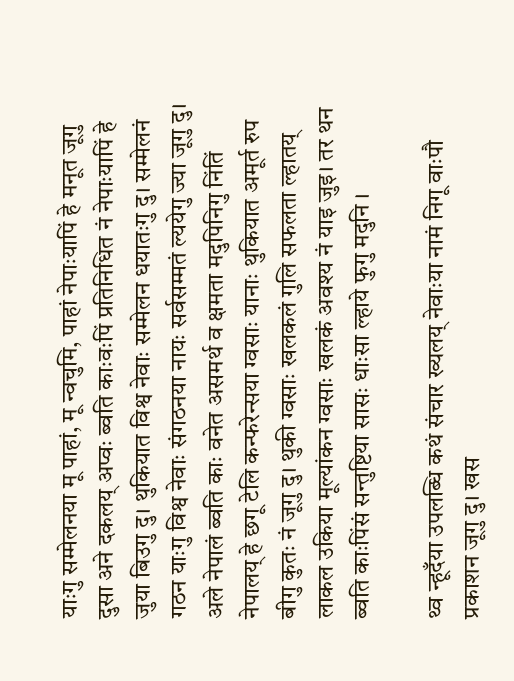याःगु सम्मेलनया मू पाहां, मू न्वचुमि, पाहां नेपाःयापिं हे मनूत जूगु दुसा अने दकलय् अप्वः ब्वति काःवःपिं प्रतिनिधित नं नेपाःयापिं हे जुया बिउगु दु। थुकियात विश्व नेवाः सम्मेलन धयातःगु दु। सम्मेलनं गठन याःगु विश्व नेवाः संगठनया नायः सर्वसम्मतं ल्ययेगु ज्या जूगु दु। अले नेपालं ब्वति काः वनेत असमर्थ व क्षमता मदुपिनिगु निंतिं नेपालय् हे छगू टेलि कन्फरेन्सया ग्वसाः यानाः थुकियात अमूर्त रुप बीगु कुतः नं जूगु दु। थुकी ग्वसाः खलकलं गुलि सफलता ल्हातय् लाकल उकिया मूल्यांकन ग्वसाः खलकं अवश्य नं याइ जुइ। तर थन ब्वति काःपिंसं सन्तुष्टिया सासः धाःसा ल्हाये फुगु मदुनि ।

थ्व न्हूदँया उपलब्धि कथं संचार ख्यलय् नेवाःया नामं निगू वाःपौ प्रकाशन जूगु दु। खस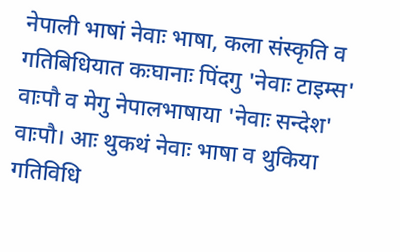नेपाली भाषां नेवाः भाषा, कला संस्कृति व गतिबिधियात कःघानाः पिंदगु 'नेवाः टाइम्स' वाःपौ व मेगु नेपालभाषाया 'नेवाः सन्देश' वाःपौ। आः थुकथं नेवाः भाषा व थुकिया गतिविधि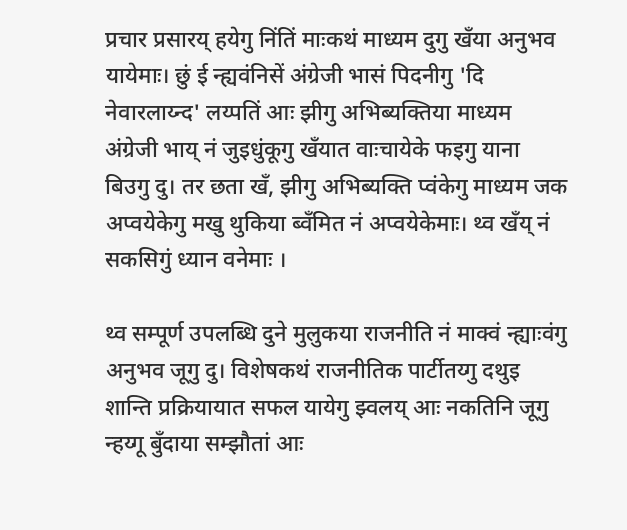प्रचार प्रसारय् हयेगु निंतिं माःकथं माध्यम दुगु खँया अनुभव यायेमाः। छुं ई न्ह्यवंनिसें अंग्रेजी भासं पिदनीगु 'दि नेवारलाय्न्द' लय्पतिं आः झीगु अभिब्यक्तिया माध्यम अंग्रेजी भाय् नं जुइधुंकूगु खँयात वाःचायेके फइगु याना बिउगु दु। तर छता खँ, झीगु अभिब्यक्ति प्वंकेगु माध्यम जक अप्वयेकेगु मखु थुकिया ब्वँमित नं अप्वयेकेमाः। थ्व खँय् नं सकसिगुं ध्यान वनेमाः ।

थ्व सम्पूर्ण उपलब्धि दुने मुलुकया राजनीति नं माक्वं न्ह्याःवंगु अनुभव जूगु दु। विशेषकथं राजनीतिक पार्टीतय्गु दथुइ शान्ति प्रक्रियायात सफल यायेगु झ्वलय् आः नकतिनि जूगु न्हय्गू बुँदाया सम्झौतां आः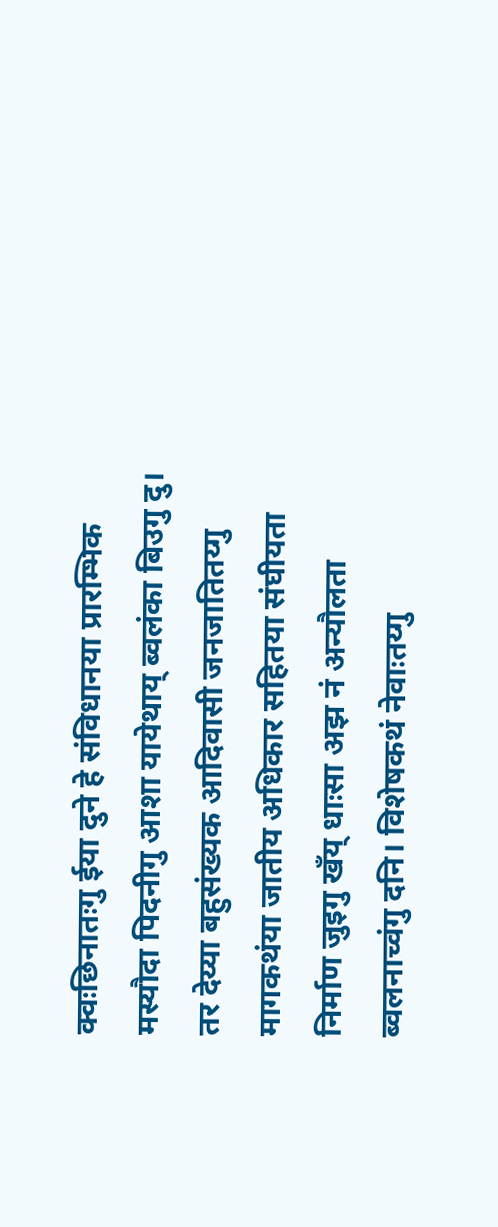क्वःछिनातःगु ईया दुने हे संविधानया प्रारम्भिक मस्यौदा पिदनीगु आशा यायेथाय् ब्वलंका बिउगु दु। तर देय्या बहुसंख्यक आदिवासी जनजातितय्गु मागकथंया जातीय अधिकार सहितया संघीयता निर्माण जुइगु खँय् धाःसा अझ नं अन्यौलता ब्वलनाच्वंगु दनि। विशेषकथं नेवाःतय्गु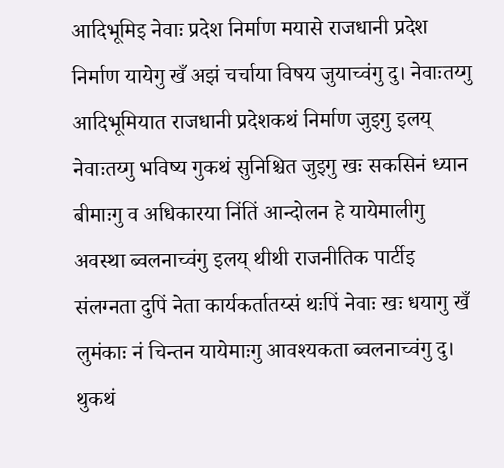आदिभूमिइ नेवाः प्रदेश निर्माण मयासे राजधानी प्रदेश निर्माण यायेगु खँ अझं चर्चाया विषय जुयाच्वंगु दु। नेवाःतय्गु आदिभूमियात राजधानी प्रदेशकथं निर्माण जुइगु इलय् नेवाःतय्गु भविष्य गुकथं सुनिश्चित जुइगु खः सकसिनं ध्यान बीमाःगु व अधिकारया निंतिं आन्दोलन हे यायेमालीगु अवस्था ब्वलनाच्वंगु इलय् थीथी राजनीतिक पार्टीइ संलग्नता दुपिं नेता कार्यकर्तातय्सं थःपिं नेवाः खः धयागु खँ लुमंकाः नं चिन्तन यायेमाःगु आवश्यकता ब्वलनाच्वंगु दु। थुकथं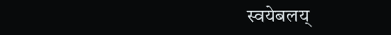स्वयेबलय्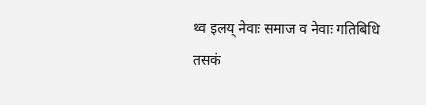थ्व इलय् नेवाः समाज व नेवाः गतिबिधि तसकं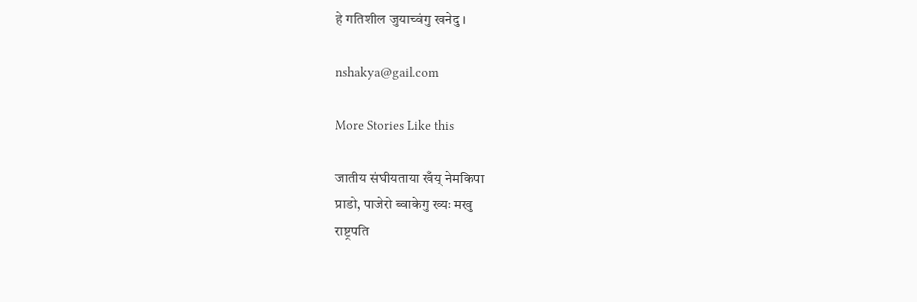हे गतिशील जुयाच्वंगु खनेदु ।

nshakya@gail.com

More Stories Like this

जातीय संघीयताया खँय् नेमकिपा
प्राडो, पाजेरो ब्वाकेगु ख्यः मखु
राष्ट्रपति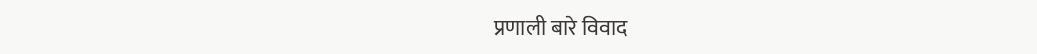प्रणाली बारे विवाद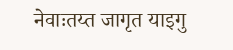नेवाःतय्त जागृत याइगु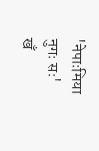'नेपाःमिया नुगः सः'
खँ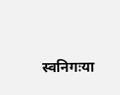स्वनिगःया